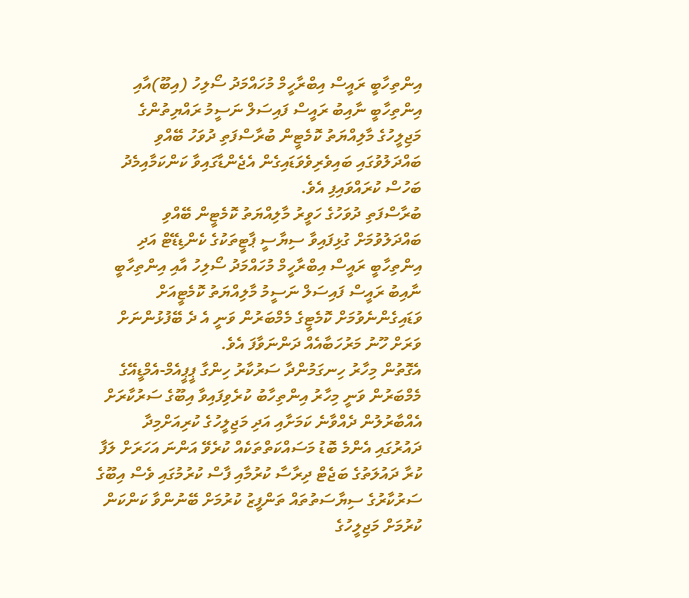އިންތިހާބީ ރައީސް އިބްރާހީމް މުހައްމަދު ސޯލިހު (އިބޫ)އާއި އިންތިހާބީ ނާއިބު ރައީސް ފައިސަލް ނަސީމު ރައްޔިތުންގެ މަޖިލީހުގެ މާލިއްޔަތު ކޮމެޓީން ބުރާސްފަތި ދުވަހު ބޭއްވި ބައްދަލުވުގައި ބައިވެރިވެވަޑައިގެން އެޖެންޑާގައިވާ ކަންކަމާއިމެދު ބަހުސް ކުރައްވައިފި އެވެ.
ބުރާސްފަތި ދުވަހުގެ ހަވީރު މާލިއްޔަތު ކޮމެޓީން ބޭއްވި ބައްދަލުވުމަށް ގުޅިފައިވާ ސިޔާސީ ޕާޓީތަކުގެ ކެންޑިޑޭޓް އަދި އިންތިހާބީ ރައީސް އިބްރާހީމް މުހައްމަދު ސޯލިހު އާއި އިންތިހާބީ ނާއިބު ރައީސް ފައިސަލް ނަސީމު މާލިއްޔަތު ކޮމެޓީއަށް ވަޑައިގެންނެވުމަށް ކޮމެޓީގެ މެމްބަރުން ވަނީ އެ ދެ ބޭފުޅުންނަށް ވަރަށް ހޫނު މަރުހަބާއެއް ދަންނަވާފަ އެވެ.
އެގޮތުން މިހާރު ހިނގަމުންދާ ސަރުކާރު ހިންގާ ޕީޕީއެމް-އެމްޑީއޭގެ މެމްބަރުން ވަނީ މިހާރު އިންތިހާބު ކުރެވިފައިވާ އިބޫގެ ސަރުކާރަށް އެއްބާރުލުން ދެއްވާނެ ކަމަށާއި އަދި މަޖިލީހުގެ ކުރިއަށްމިދާ ދައުރުގައި އެންމެ ބޮޑު މަސައްކަތްތަކެއް ކުރެވޭ އަންނަ އަހަރަށް ލަފާ ކުރާ ދައުލަތުގެ ބަޖެޓް ދިރާސާ ކުރުމާއި ފާސް ކުރުމުގައި ވެސް އިބޫގެ ސަރުކާރުގެ ސިޔާސަތުތައް ތަންފީޒު ކުރުމަށް ބޭނުންވާ ކަންކަން ކުރުމަށް މަޖިލީހުގެ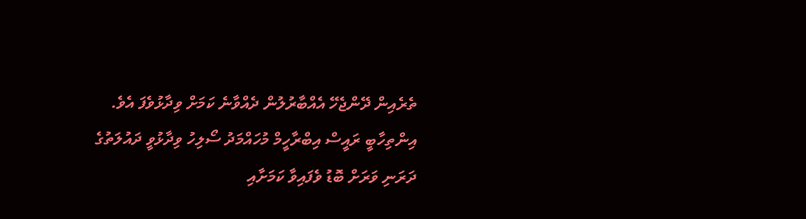ތެރެއިން ދޭންޖެހޭ އެއްބާރުލުން ދެއްވާނެ ކަމަށް ވިދާޅުވެފަ އެވެ.
އިންތިހާބީ ރައީސް އިބްރާހީމް މުހައްމަދު ސޯލިހު ވިދާޅުވީ ދައުލަތުގެ ދަރަނި ވަރަށް ބޮޑު ވެފައިވާ ކަމަށާއި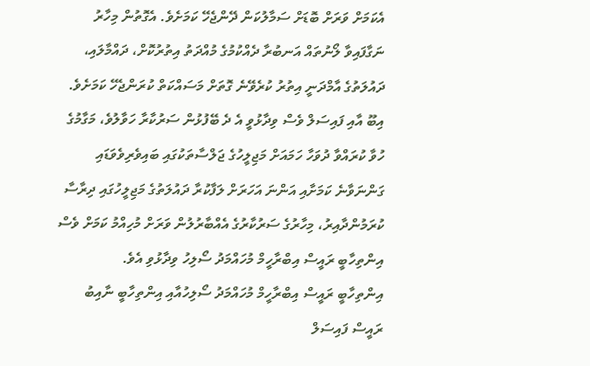އެކަމަށް ވަރަށް ބޮޑަށް ސަމާލުކަން ދޭންޖެހޭ ކަމަށެވެ. އެގޮތުން މިހާރު ނަގާފައިވާ ލޯނުތައް އަނބުރާ ދެއްކުމުގެ މުއްދަތު އިތުރުކޮށް، ދައްމާލައި، ދައުލަތުގެ އާމްދަނީ އިތުރު ކުރެވޭނެ ގޮތަށް މަސައްކަތް ކުރަންޖެހޭ ކަމަށެވެ.
އިބޫ އާއި ފައިސަލް ވެސް ވިދާޅުވީ އެ ދެ ބޭފުޅުން ސަރުކާރާ ހަވާލުވެ، މަގާމުގެ ހުވާ ކުރައްވާ ދުވަހާ ހަމައަށް މަޖިލީހުގެ ޖަލްސާތަކުގައި ބައިވެރިވެވަޑައި ގަންނަވާނެ ކަމަށާއި އަންނަ އަހަރަށް ލަފާކުރާ ދައުލަތުގެ މަޖިލީހުގައި ދިރާސާ ކުރަމުންދާއިރު، މިހާރުގެ ސަރުކާރުގެ އެއްބާރުލުން ވަރަށް މުހިއްމު ކަމަށް ވެސް އިންތިހާބީ ރައީސް އިބްރާހީމް މުހައްމަދު ސޯލިހު ވިދާޅުވި އެވެ.
އިންތިހާބީ ރައީސް އިބްރާހީމް މުހައްމަދު ސޯލިހުއާއި އިންތިހާބީ ނާއިބު ރައީސް ފައިސަލް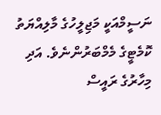ނަސީމްއަކީ މަޖިލީހުގެ މާލިއްޔަތު ކޮމެޓީގެ މެމްބަރުންނެވެ. އަދި މިހާރުގެ ރައީސް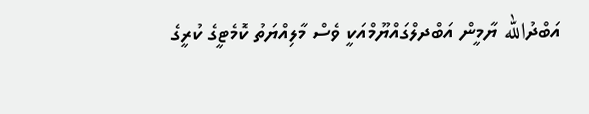އަބްދުالله ޔާމީން އަބްދލްގައްޔޫމްއަކީ ވެސް މާލިއްޔަތު ކޮމެޓީގެ ކުރީގެ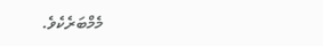މެމްބަރެކެވެ.